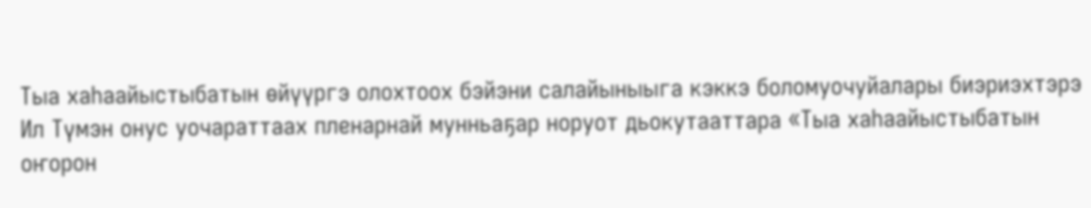Тыа хаһаайыстыбатын өйүүргэ олохтоох бэйэни салайыныыга кэккэ боломуочуйалары биэриэхтэрэ
Ил Түмэн онус уочараттаах пленарнай мунньаҕар норуот дьокутааттара «Тыа хаһаайыстыбатын оҥорон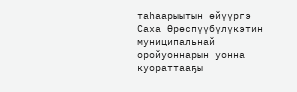таһаарыытын өйүүргэ Саха Өрөспүүбүлүкэтин муниципальнай оройуоннарын уонна куораттааҕы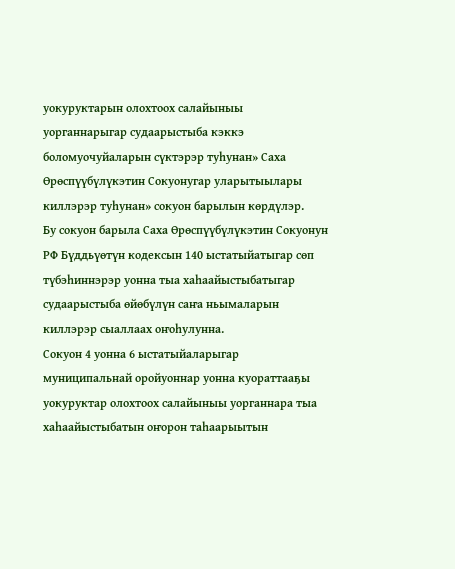уокуруктарын олохтоох салайыныы уорганнарыгар судаарыстыба кэккэ боломуочуйаларын сүктэрэр туһунан» Саха Өрөспүүбүлүкэтин Сокуонугар уларытыылары киллэрэр туһунан» сокуон барылын көрдүлэр.
Бу сокуон барыла Саха Өрөспүүбүлүкэтин Сокуонун РФ Бүддьүөтүн кодексын 140 ыстатыйатыгар сөп түбэһиннэрэр уонна тыа хаһаайыстыбатыгар судаарыстыба өйөбүлүн саҥа ньымаларын киллэрэр сыаллаах оҥоһулунна.
Сокуон 4 уонна 6 ыстатыйаларыгар муниципальнай оройуоннар уонна куораттааҕы уокуруктар олохтоох салайыныы уорганнара тыа хаһаайыстыбатын оҥорон таһаарыытын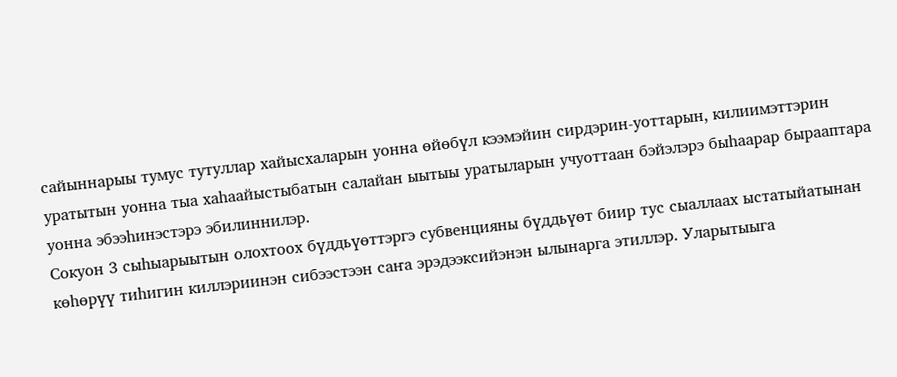сайыннарыы тумус тутуллар хайысхаларын уонна өйөбүл кээмэйин сирдэрин-уоттарын, килиимэттэрин уратытын уонна тыа хаһаайыстыбатын салайан ыытыы уратыларын учуоттаан бэйэлэрэ быһаарар бырааптара уонна эбээһинэстэрэ эбилиннилэр.
Сокуон 3 сыһыарыытын олохтоох бүддьүөттэргэ субвенцияны бүддьүөт биир тус сыаллаах ыстатыйатынан көһөрүү тиһигин киллэриинэн сибээстээн саҥа эрэдээксийэнэн ылынарга этиллэр. Уларытыыга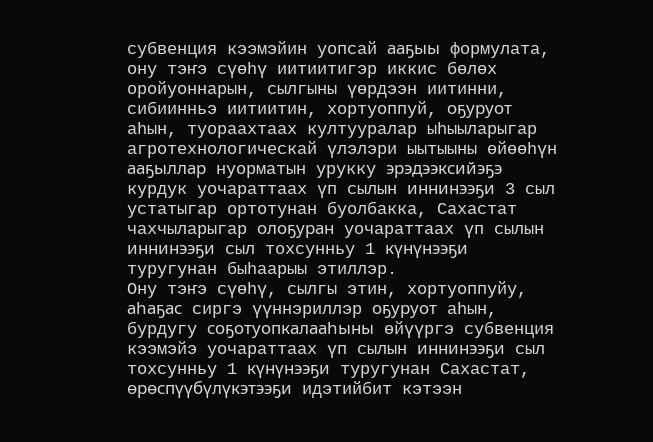субвенция кээмэйин уопсай ааҕыы формулата, ону тэҥэ сүөһү иитиитигэр иккис бөлөх оройуоннарын, сылгыны үөрдээн иитинни, сибиинньэ иитиитин, хортуоппуй, оҕуруот аһын, туораахтаах култууралар ыһыыларыгар агротехнологическай үлэлэри ыытыыны өйөөһүн ааҕыллар нуорматын урукку эрэдээксийэҕэ курдук уочараттаах үп сылын иннинээҕи 3 сыл устатыгар ортотунан буолбакка, Сахастат чахчыларыгар олоҕуран уочараттаах үп сылын иннинээҕи сыл тохсунньу 1 күнүнээҕи туругунан быһаарыы этиллэр.
Ону тэҥэ сүөһү, сылгы этин, хортуоппуйу, аһаҕас сиргэ үүннэриллэр оҕуруот аһын, бурдугу соҕотуопкалааһыны өйүүргэ субвенция кээмэйэ уочараттаах үп сылын иннинээҕи сыл тохсунньу 1 күнүнээҕи туругунан Сахастат, өрөспүүбүлүкэтээҕи идэтийбит кэтээн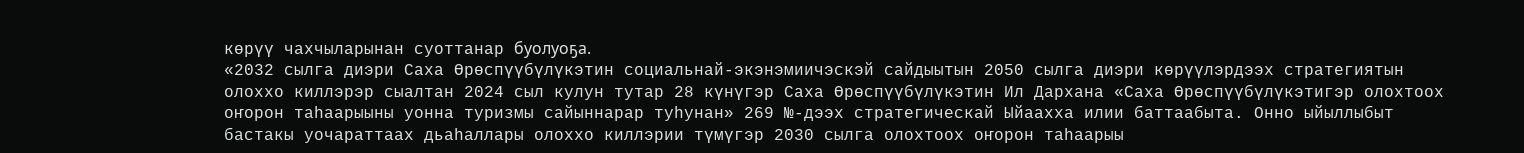көрүү чахчыларынан суоттанар буолуоҕа.
«2032 сылга диэри Саха Өрөспүүбүлүкэтин социальнай-экэнэмиичэскэй сайдыытын 2050 сылга диэри көрүүлэрдээх стратегиятын олоххо киллэрэр сыалтан 2024 сыл кулун тутар 28 күнүгэр Саха Өрөспүүбүлүкэтин Ил Дархана «Саха Өрөспүүбүлүкэтигэр олохтоох оҥорон таһаарыыны уонна туризмы сайыннарар туһунан» 269 №-дээх стратегическай Ыйаахха илии баттаабыта. Онно ыйыллыбыт бастакы уочараттаах дьаһаллары олоххо киллэрии түмүгэр 2030 сылга олохтоох оҥорон таһаарыы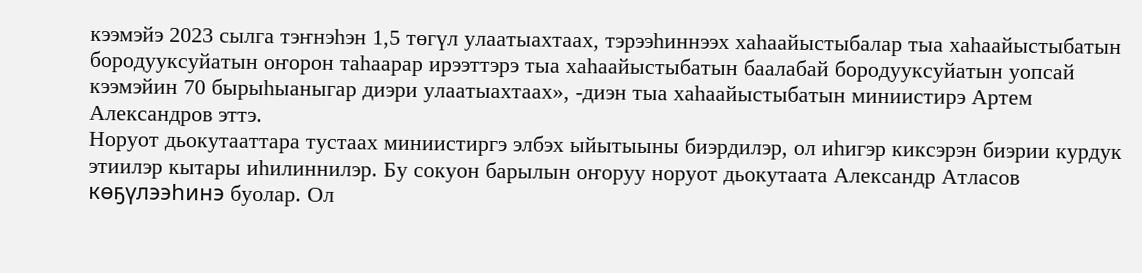кээмэйэ 2023 сылга тэҥнэһэн 1,5 төгүл улаатыахтаах, тэрээһиннээх хаһаайыстыбалар тыа хаһаайыстыбатын бородууксуйатын оҥорон таһаарар ирээттэрэ тыа хаһаайыстыбатын баалабай бородууксуйатын уопсай кээмэйин 70 бырыһыаныгар диэри улаатыахтаах», -диэн тыа хаһаайыстыбатын миниистирэ Артем Александров эттэ.
Норуот дьокутааттара тустаах миниистиргэ элбэх ыйытыыны биэрдилэр, ол иһигэр киксэрэн биэрии курдук этиилэр кытары иһилиннилэр. Бу сокуон барылын оҥоруу норуот дьокутаата Александр Атласов көҕүлээһинэ буолар. Ол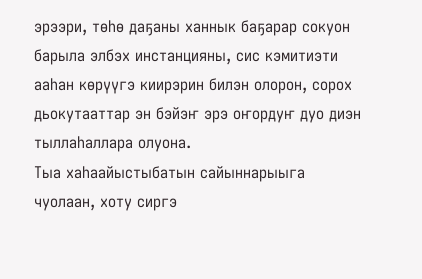эрээри, төһө даҕаны ханнык баҕарар сокуон барыла элбэх инстанцияны, сис кэмитиэти ааһан көрүүгэ киирэрин билэн олорон, сорох дьокутааттар эн бэйэҥ эрэ оҥордуҥ дуо диэн тыллаһаллара олуона.
Тыа хаһаайыстыбатын сайыннарыыга чуолаан, хоту сиргэ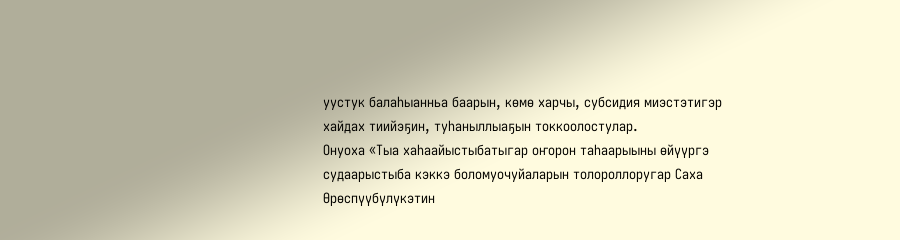уустук балаһыанньа баарын, көмө харчы, субсидия миэстэтигэр хайдах тиийэҕин, туһаныллыаҕын токкоолостулар.
Онуоха «Тыа хаһаайыстыбатыгар оҥорон таһаарыыны өйүүргэ судаарыстыба кэккэ боломуочуйаларын толороллоругар Саха Өрөспүүбүлүкэтин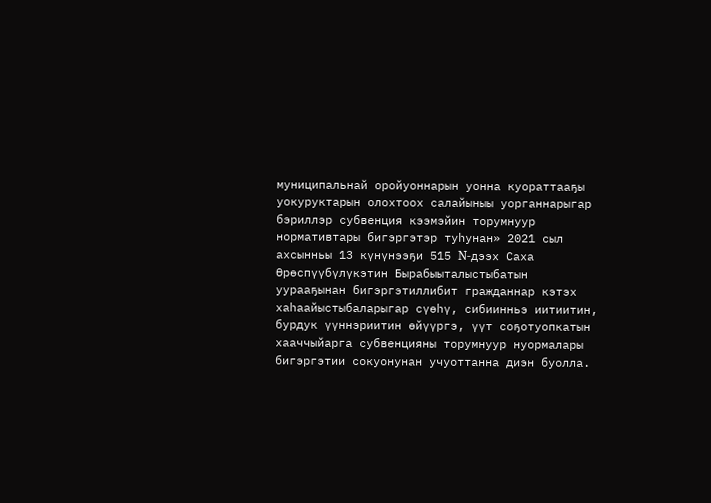муниципальнай оройуоннарын уонна куораттааҕы уокуруктарын олохтоох салайыныы уорганнарыгар бэриллэр субвенция кээмэйин торумнуур нормативтары бигэргэтэр туһунан» 2021 сыл ахсынньы 13 күнүнээҕи 515 N-дээх Саха Өрөспүүбүлүкэтин Бырабыыталыстыбатын уурааҕынан бигэргэтиллибит гражданнар кэтэх хаһаайыстыбаларыгар сүөһү, сибиинньэ иитиитин, бурдук үүннэриитин өйүүргэ, үүт соҕотуопкатын хааччыйарга субвенцияны торумнуур нуормалары бигэргэтии сокуонунан учуоттанна диэн буолла.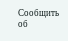Сообщить об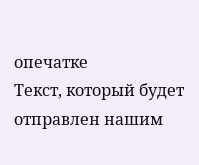опечатке
Текст, который будет отправлен нашим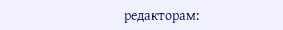редакторам: